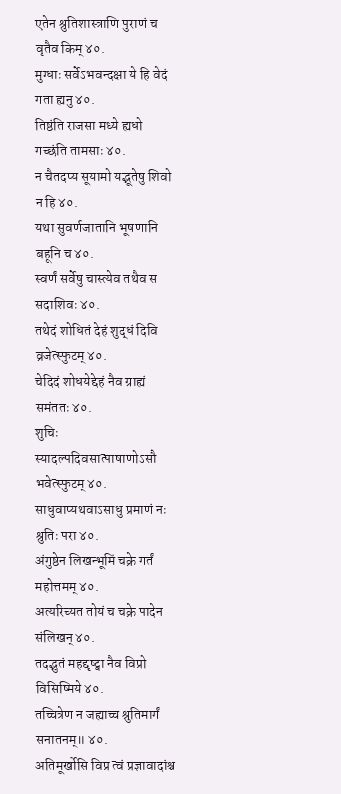एतेन श्रुतिशास्त्राणि पुराणं च वृतैव किम् ४०.
मुग्धाः सर्वेऽभवन्दक्षा ये हि वेदं गता ह्यनु ४०.
तिष्ठंति राजसा मध्ये ह्यधो गच्छंति तामसाः ४०.
न चैतदप्य सूयामो यद्भूतेषु शिवो न हि ४०.
यथा सुवर्णजातानि भूषणानि बहूनि च ४०.
स्वर्णं सर्वेषु चास्त्येव तथैव स सदाशिवः ४०.
तथेदं शोधितं देहं शुद्धं दिवि व्रजेत्स्फुटम् ४०.
चेदिदं शोधयेद्देहं नैव ग्राह्यं समंततः ४०.
शुचिः स्यादल्पदिवसात्पाषाणोऽसौ भवेत्स्फुटम् ४०.
साधुवाप्यथवाऽसाधु प्रमाणं नः श्रुतिः परा ४०.
अंगुष्ठेन लिखन्भूमिं चक्रे गर्तं महोत्तमम् ४०.
अत्यरिच्यत तोयं च चक्रे पादेन संलिखन् ४०.
तदद्भुतं महद्दृष्ट्वा नैव विप्रो विसिष्मिये ४०.
तच्चित्रेण न जह्याच्च श्रुतिमार्गं सनातनम्॥ ४०.
अतिमूर्खोसि विप्र त्वं प्रज्ञावादांश्च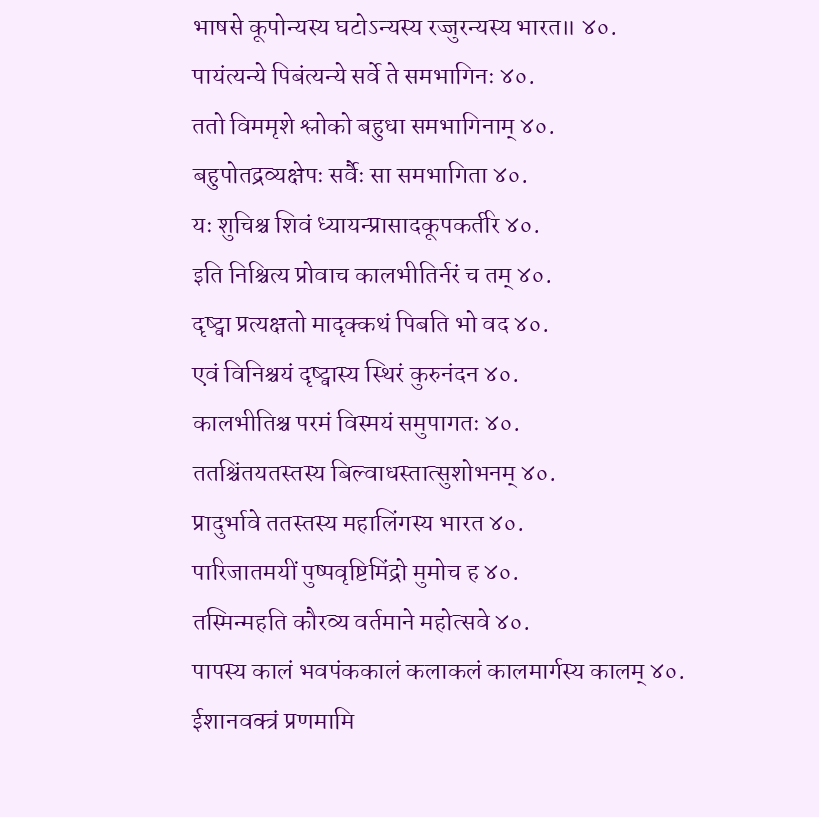भाषसे कूपोन्यस्य घटोऽन्यस्य रज्जुरन्यस्य भारत॥ ४०.
पायंत्यन्ये पिबंत्यन्ये सर्वे ते समभागिनः ४०.
ततो विममृशे श्लोको बहुधा समभागिनाम् ४०.
बहुपोतद्रव्यक्षेपः सर्वैः सा समभागिता ४०.
यः शुचिश्च शिवं ध्यायन्प्रासादकूपकर्तरि ४०.
इति निश्चित्य प्रोवाच कालभीतिर्नरं च तम् ४०.
दृष्ट्वा प्रत्यक्षतो मादृक्कथं पिबति भो वद ४०.
एवं विनिश्चयं दृष्ट्वास्य स्थिरं कुरुनंदन ४०.
कालभीतिश्च परमं विस्मयं समुपागतः ४०.
ततश्चिंतयतस्तस्य बिल्वाधस्तात्सुशोभनम् ४०.
प्रादुर्भावे ततस्तस्य महालिंगस्य भारत ४०.
पारिजातमयीं पुष्पवृष्टिमिंद्रो मुमोच ह ४०.
तस्मिन्महति कौरव्य वर्तमाने महोत्सवे ४०.
पापस्य कालं भवपंककालं कलाकलं कालमार्गस्य कालम् ४०.
ईशानवक्त्रं प्रणमामि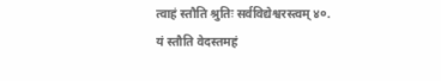त्वाहं स्तौति श्रुतिः सर्वविद्येश्वरस्त्वम् ४०.
यं स्तौति वेदस्तमहं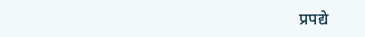प्रपद्ये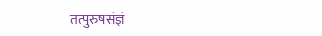तत्पुरुषसंज्ञं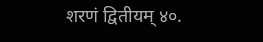शरणं द्वितीयम् ४०.